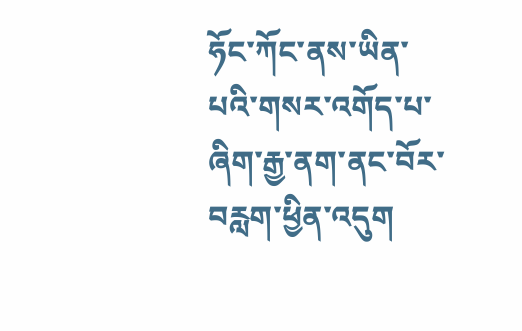ཧོང་ཀོང་ནས་ཡིན་པའི་གསར་འགོད་པ་ཞིག་རྒྱ་ནག་ནང་བོར་བརླག་ཕྱིན་འདུག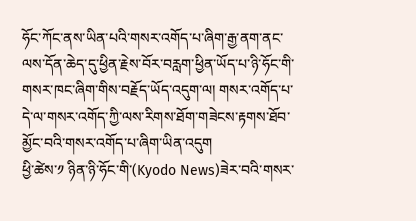ཧོང་ཀོང་ནས་ཡིན་པའི་གསར་འགོད་པ་ཞིག་རྒྱ་ནག་ནང་ལས་དོན་ཆེད་དུ་ཕྱིན་རྗེས་བོར་བརླག་ཕྱིན་ཡོད་པ་ཉི་ཧོང་གི་གསར་ཁང་ཞིག་གིས་བརྗོད་ཡོད་འདུག་ལ། གསར་འགོད་པ་དེ་ལ་གསར་འགོད་ཀྱི་ལས་རིགས་ཐོག་གཟེངས་རྟགས་ཐོབ་མྱོང་བའི་གསར་འགོད་པ་ཞིག་ཡིན་འདུག
ཕྱི་ཚེས་༡ ཉིན་ཉི་ཧོང་གི་(Kyodo News)ཟེར་བའི་གསར་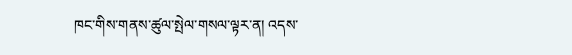ཁང་གིས་གནས་ཚུལ་སྤེལ་གསལ་ལྟར་ན། འདས་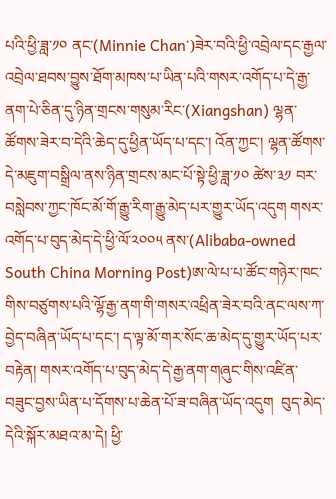པའི་ཕྱི་ཟླ་༡༠ ནང་(Minnie Chan་)ཟེར་བའི་ཕྱི་འབྲེལ་དང་རྒྱལ་འབྲེལ་ཐབས་བྱུས་ཐོག་མཁས་པ་ཡིན་པའི་གསར་འགོད་པ་དེ་རྒྱ་ནག་པེ་ཅིན་དུ་ཉིན་གྲངས་གསུམ་རིང་(Xiangshan) ལྷན་ཚོགས་ཟེར་བ་དེའི་ཆེད་དུ་ཕྱིན་ཡོད་པ་དང་། འོན་ཀྱང་། ལྷན་ཚོགས་དེ་མཇུག་བསྒྲིལ་ནས་ཉིན་གྲངས་མང་པོ་སྟེ་ཕྱི་ཟླ་༡༠ ཚེས་༣༡ བར་བསླེབས་ཀྱང་ཁོང་མོ་གོ་རྒྱུ་རིག་རྒྱུ་མེད་པར་གྱུར་ཡོད་འདུག གསར་འགོད་པ་བུད་མེད་དེ་ཕྱི་ལོ་༢༠༠༥ ནས་(Alibaba-owned South China Morning Post)ཨ་ལེ་པ་པ་ཚོང་གཉེར་ཁང་གིས་བཙུགས་པའི་ལྷོ་རྒྱ་ནག་གི་གསར་འཕྲིན་ཟེར་བའི་ནང་ལས་ཀ་བྱེད་བཞིན་ཡོད་པ་དང་། ད་ལྟ་མོ་གར་སོང་ཆ་མེད་དུ་གྱུར་ཡོད་པར་བརྟེན། གསར་འགོད་པ་བུད་མེད་དེ་རྒྱ་ནག་གཞུང་གིས་འཛིན་བཟུང་བྱས་ཡིན་པ་དོགས་པ་ཆེན་པོ་ཟ་བཞིན་ཡོད་འདུག  བུད་མེད་དེའི་སྐོར་མཐའ་མ་དེ། ཕྱི་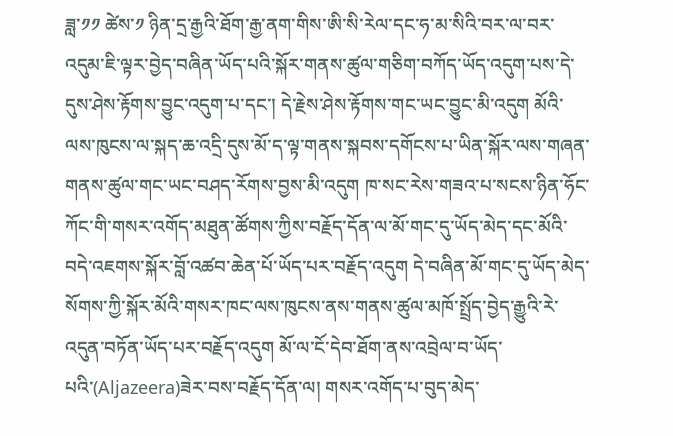ཟླ་༡༡ ཚེས་༡ ཉིན་དྲ་རྒྱའི་ཐོག་རྒྱ་ནག་གིས་ཨི་སི་རེལ་དང་ཧ་མ་སིའི་བར་ལ་བར་འདུམ་ཇི་ལྟར་བྱེད་བཞིན་ཡོད་པའི་སྐོར་གནས་ཚུལ་གཅིག་བཀོད་ཡོད་འདུག་པས་དེ་དུས་ཤེས་རྟོགས་བྱུང་འདུག་པ་དང་། དེ་རྗེས་ཤེས་རྟོགས་གང་ཡང་བྱུང་མི་འདུག མོའི་ལས་ཁུངས་ལ་སྐད་ཆ་འདྲི་དུས་མོ་ད་ལྟ་གནས་སྐབས་དགོངས་པ་ཡིན་སྐོར་ལས་གཞན་གནས་ཚུལ་གང་ཡང་བཤད་རོགས་བྱས་མི་འདུག ཁ་སང་རེས་གཟའ་པ་སངས་ཉིན་ཧོང་ཀོང་གི་གསར་འགོད་མཐུན་ཚོགས་ཀྱིས་བརྗོད་དོན་ལ་མོ་གང་དུ་ཡོད་མེད་དང་མོའི་བདེ་འཇགས་སྐོར་བློ་འཚབ་ཆེན་པོ་ཡོད་པར་བརྗོད་འདུག དེ་བཞིན་མོ་གང་དུ་ཡོད་མེད་སོགས་ཀྱི་སྐོར་མོའི་གསར་ཁང་ལས་ཁུངས་ནས་གནས་ཚུལ་མཁོ་སྤྲོད་བྱེད་རྒྱུའི་རེ་འདུན་བཏོན་ཡོད་པར་བརྗོད་འདུག མོ་ལ་ངོ་དེབ་ཐོག་ནས་འབྲེལ་བ་ཡོད་པའི་(Aljazeera)ཟེར་བས་བརྗོད་དོན་ལ། གསར་འགོད་པ་བུད་མེད་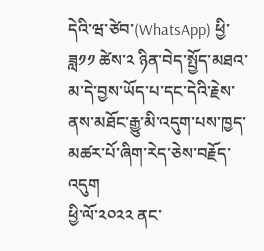དེའི་ཝ་ཙེབ་(WhatsApp) ཕྱི་ཟླ༡༡ ཚེས་༢ ཉིན་བེད་སྤྱོད་མཐའ་མ་དེ་བྱས་ཡོད་པ་དང་དེའི་རྗེས་ནས་མཐོང་རྒྱུ་མི་འདུག་པས་ཁྱད་མཚར་པོ་ཞིག་རེད་ཅེས་བརྗོད་འདུག
ཕྱི་ལོ་༢༠༢༢ ནང་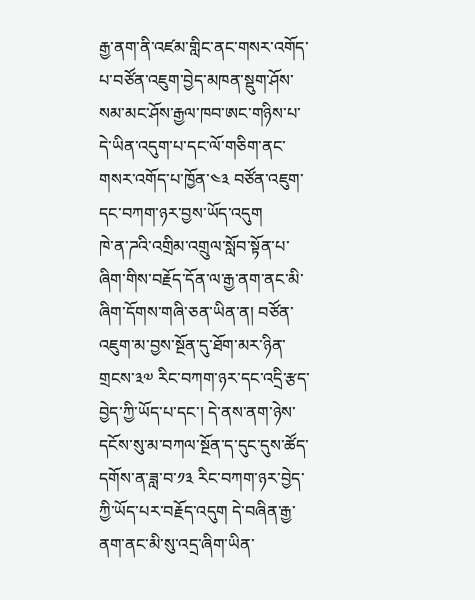རྒྱ་ནག་ནི་འཛམ་གླིང་ནང་གསར་འགོད་པ་བཙོན་འཇུག་བྱེད་མཁན་སྡུག་ཤོས་སམ་མང་ཤོས་རྒྱལ་ཁབ་ཨང་གཉིས་པ་དེ་ཡིན་འདུག་པ་དང་ལོ་གཅིག་ནང་གསར་འགོད་པ་ཁྱོན་༤༣ བཙོན་འཇུག་དང་བཀག་ཉར་བྱས་ཡོད་འདུག
ཁེ་ན་ཌའི་འགྲིམ་འགྲུལ་སློབ་སྟོན་པ་ཞིག་གིས་བརྗོད་དོན་ལ་རྒྱ་ནག་ནང་མི་ཞིག་དོགས་གཞི་ཅན་ཡིན་ན། བཙོན་འཇུག་མ་བྱས་སྔོན་དུ་ཐོག་མར་ཉིན་གྲངས་༣༧ རིང་བཀག་ཉར་དང་འདྲི་རྩད་བྱེད་ཀྱི་ཡོད་པ་དང་། དེ་ནས་ནག་ཉེས་དངོས་སུ་མ་བཀལ་སྔོན་ད་དུང་དུས་ཚོད་དགོས་ན་ཟླ་བ་༡༣ རིང་བཀག་ཉར་བྱེད་ཀྱི་ཡོད་པར་བརྗོད་འདུག དེ་བཞིན་རྒྱ་ནག་ནང་མི་སུ་འདྲ་ཞིག་ཡིན་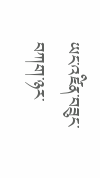ཡང་འཛིན་བཟུང་བཀག་ཉར་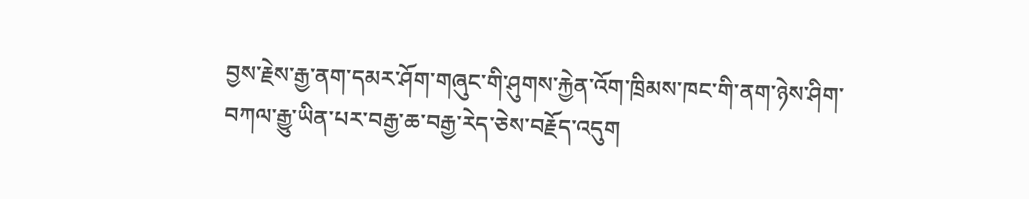བྱས་རྗེས་རྒྱ་ནག་དམར་ཤོག་གཞུང་གི་ཤུགས་རྐྱེན་འོག་ཁྲིམས་ཁང་གི་ནག་ཉེས་ཤིག་བཀལ་རྒྱུ་ཡིན་པར་བརྒྱ་ཆ་བརྒྱ་རེད་ཅེས་བརྗོད་འདུག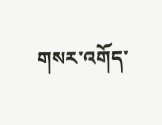གསར་འགོད་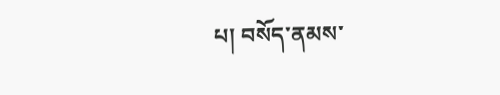པ། བསོད་ནམས་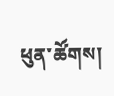ཕུན་ཚོགས།